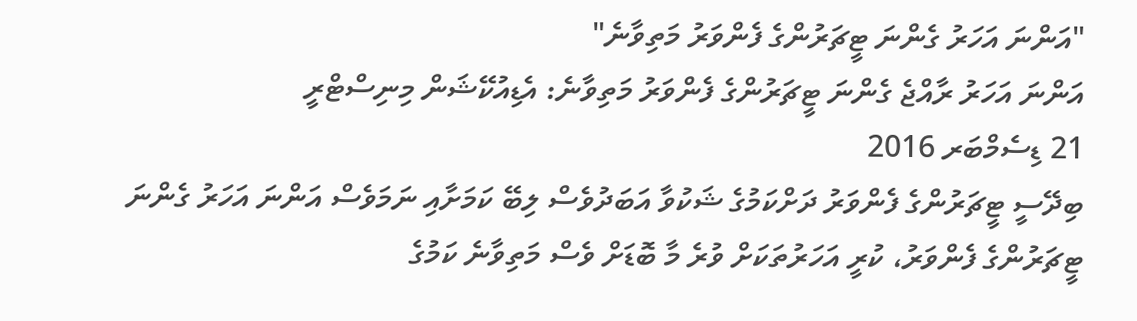"އަންނަ އަހަރު ގެންނަ ޓީޗަރުންގެ ފެންވަރު މަތިވާނެ"
އަންނަ އަހަރު ރާއްޖެ ގެންނަ ޓީޗަރުންގެ ފެންވަރު މަތިވާނެ: އެޑިއުކޭޝަން މިނިސްޓްރީ
21 ޑިސެމްބަރ 2016
ބިދޭސީ ޓީޗަރުންގެ ފެންވަރު ދަށްކަމުގެ ޝަކުވާ އަބަދުވެސް ލިބޭ ކަމަށާއި ނަމަވެސް އަންނަ އަހަރު ގެންނަ ޓީޗަރުންގެ ފެންވަރު، ކުރީ އަހަރުތަކަށް ވުރެ މާ ބޮޑަށް ވެސް މަތިވާނެ ކަމުގެ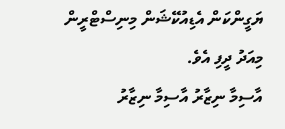ޔަގީންކަން އެޑިއުކޭޝަން މިނިސްޓްރީން މިއަދު ދީފި އެވެ.
އާސިމާ ނިޒާރު އާސިމާ ނިޒާރު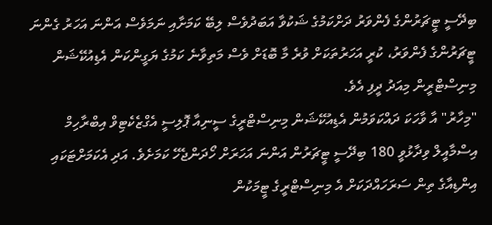ބިދޭސީ ޓީޗަރުންގެ ފެންވަރު ދަށްކަމުގެ ޝަކުވާ އަބަދުވެސް ލިބޭ ކަމަށާއި ނަމަވެސް އަންނަ އަހަރު ގެންނަ ޓީޗަރުންގެ ފެންވަރު، ކުރީ އަހަރުތަކަށް ވުރެ މާ ބޮޑަށް ވެސް މަތިވާނެ ކަމުގެ ޔަގީންކަން އެޑިއުކޭޝަން މިނިސްޓްރީން މިއަދު ދީފި އެވެ.
"މިހާރު" އާ ވާހަކަ ދައްކަވަމުން އެޑިއުކޭޝަން މިނިސްޓްރީގެ ސީނިއާ ޕޮލިސީ އެގްޒެކެޓިވް އިބްރާހިމް އިސްމާއީލް ވިދާޅުވީ 180 ބިދޭސީ ޓީޗަރުން އަންނަ އަހަރަށް ހޯދަންޖެހޭ ކަމަށެވެ. އަދި އެކަމަށްޓަކައި އިންޑިއާގެ ތިން ސަރަހައްދަކަށް އެ މިނިސްޓްރީގެ ޓީމަކުން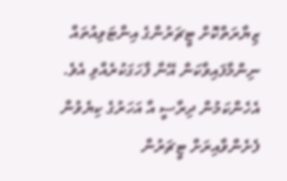ޒިޔާރަތްކޮށް ޓީޗަރުންގެ އިންޓަވިއުތައް ނިންމާފައިވާކަން އޭނާ ފާހަގަކުރެއްވި އެވެ. އެހެންކަމުން ދިރާސީ އާ އަހަރުގެ ކިޔެވުން ފެށެންވާއިރަށް ޓީޗަރުން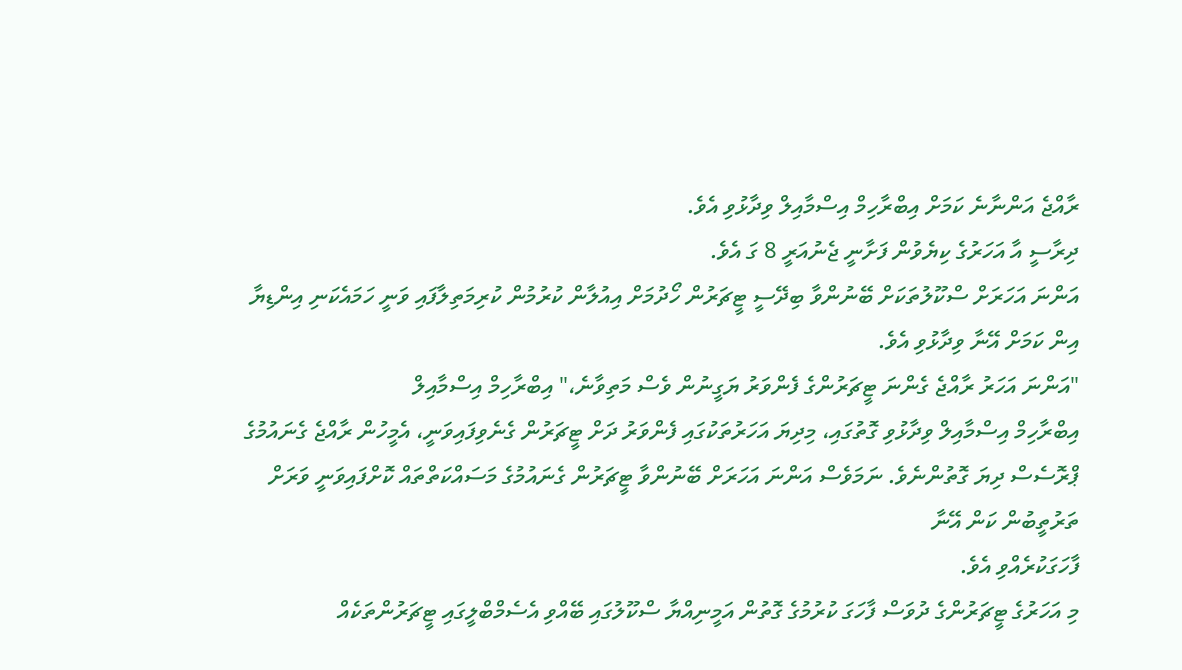ރާއްޖެ އަންނާނެ ކަމަށް އިބްރާހިމް އިސްމާއިލް ވިދާޅުވި އެވެ.
ދިރާސީ އާ އަހަރުގެ ކިޔެވުން ފަށާނީ ޖެނުއަރީ 8 ގަ އެވެ.
އަންނަ އަހަރަށް ސްކޫލުތަކަށް ބޭނުންވާ ބިދޭސީ ޓީޗަރުން ހޯދުމަށް އިއުލާން ކުރުމުން ކުރިމަތިލާފައި ވަނީ ހަމައެކަނި އިންޑިޔާ އިން ކަމަށް އޭނާ ވިދާޅުވި އެވެ.
"އަންނަ އަހަރު ރާއްޖެ ގެންނަ ޓީޗަރުންގެ ފެންވަރު ޔަގީނުން ވެސް މަތިވާނެ،" އިބްރާހިމް އިސްމާއިލް
އިބްރާހިމް އިސްމާއިލް ވިދާޅުވި ގޮތުގައި، މިދިޔަ އަހަރުތަކުގައި ފެންވަރު ދަށް ޓީޗަރުން ގެނެވިފައިވަނީ، އެމީހުން ރާއްޖެ ގެނައުމުގެ ޕްރޮސެސް ދިޔަ ގޮތުންނެވެ. ނަމަވެސް އަންނަ އަހަރަށް ބޭނުންވާ ޓީޗަރުން ގެނައުމުގެ މަސައްކަތްތައް ކޮށްފައިވަނީ ވަރަށް ތަރުތީބުން ކަން އޭނާ
ފާހަގަކުރެއްވި އެވެ.
މި އަހަރުގެ ޓީޗަރުންގެ ދުވަސް ފާހަގަ ކުރުމުގެ ގޮތުން އަމީނިއްޔާ ސްކޫލުގައި ބޭއްވި އެސެމްބްލީގައި ޓީޗަރުންތަކެއް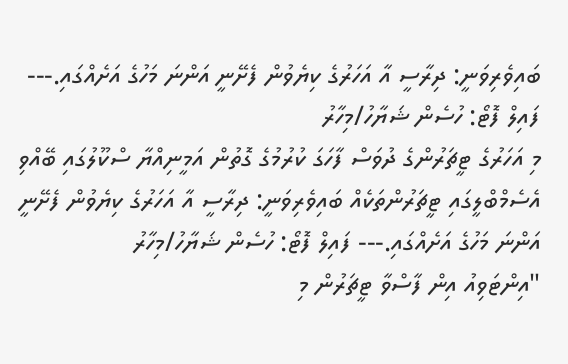ބައިވެރިވަނީ: ދިރާސީ އާ އަހަރުގެ ކިޔެވުން ފެށޭނީ އަންނަ މަހުގެ އަށެއްގައި.--- ފައިލް ފޮޓޯ: ހުސެން ޝަޔާހު/މިހާރު
މި އަހަރުގެ ޓީޗަރުންގެ ދުވަސް ފާހަގަ ކުރުމުގެ ގޮތުން އަމީނިއްޔާ ސްކޫލުގައި ބޭއްވި އެސެމްބްލީގައި ޓީޗަރުންތަކެއް ބައިވެރިވަނީ: ދިރާސީ އާ އަހަރުގެ ކިޔެވުން ފެށޭނީ އަންނަ މަހުގެ އަށެއްގައި.--- ފައިލް ފޮޓޯ: ހުސެން ޝަޔާހު/މިހާރު
"އިންޓަވިއު އިން ފާސްވާ ޓީޗަރުން މި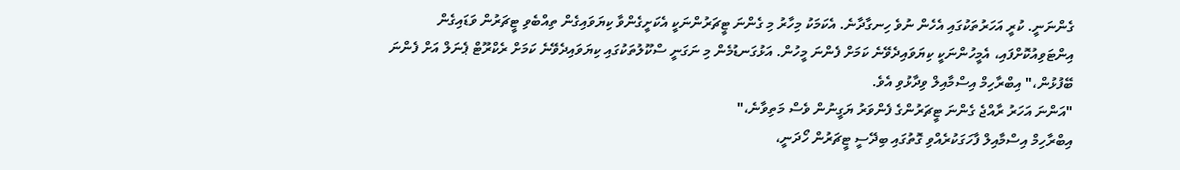ގެންނަނީ. ކުރީ އަހަރުތަކުގައި އެހެން ނުވެ ހިނގާދާނެ. އެކަމަކު މިހާރު މި ގެންނަ ޓީޗަރުންނަކީ އެކަށީގެންވާ ކިޔަވައިގެން ތިއްބެވި ޓީޗަރުން ވަޑައިގެން އިންޓަވިއުކޮށްފައި، އެމީހުންނަކީ ކިޔަވައިދެވޭނެ ކަމަށް ފެންނަ މީހުން. އަޅުގަނޑުމެން މި ނަގަނީ ސްކޫލުތަކުގައި ކިޔަވައިދެވޭނެ ކަމަށް ރެކްރޫޓް ޕެނަލް އަށް ފެންނަ ބޭފުޅުން،" އިބްރާހިމް އިސްމާއިލް ވިދާޅުވި އެވެ.
"އަންނަ އަހަރު ރާއްޖެ ގެންނަ ޓީޗަރުންގެ ފެންވަރު ޔަގީނުން ވެސް މަތިވާނެ،"
އިބްރާހިމް އިސްމާއިލް ފާހަގަކުރެއްވި ގޮތުގައި ބިދޭސީ ޓީޗަރުން ހޯދަނީ،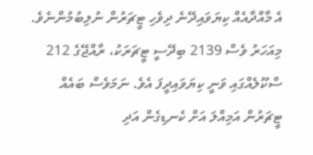އެ މާއްދާއެއް ކިޔަވައިދޭނެ ދިވެހި ޓީޗަރުން ނުލިބުމުންނެވެ.
މިއަހަރު ވެސް 2139 ބިދޭސީ ޓީޗަރަކު، ރާއްޖޭގެ 212 ސްކޫލެއްގައި ވަނީ ކިޔަވައިދީފަ އެވެ. ނަމަވެސް ބައެއް ޓީޗަރުން އަމިއްލަ އަށް ކެނޑިގެން އަދި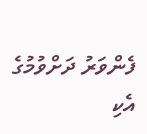ފެންވަރު ދަށްވުމުގެ އެކި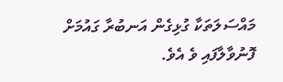މައްސަލަތަކާ ގުޅިގެން އަނބުރާ ގައުމަށް ފޮނުވާލާފައި ވެ އެވެ.